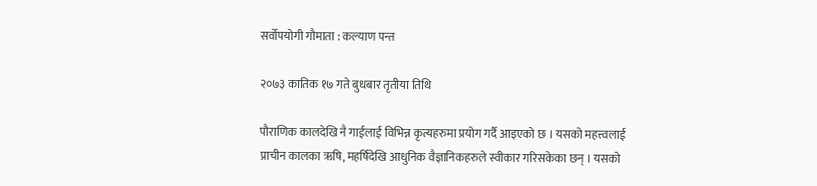सर्वोपयोगी गौमाता : कल्याण पन्त

२०७३ कातिक १७ गते बुधबार तृतीया तिथि

पौराणिक कालदेखि नै गाईलाई विभिन्न कृत्यहरुमा प्रयोग गर्दै आइएको छ । यसको महत्त्वलाई प्राचीन कालका ऋषि, महर्षिदेखि आधुनिक वैज्ञानिकहरुले स्वीकार गरिसकेका छन् । यसको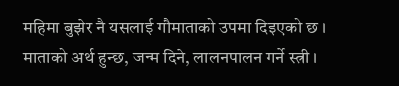महिमा बुझेर नै यसलाई गौमाताको उपमा दिइएको छ । माताको अर्थ हुन्छ, जन्म दिने, लालनपालन गर्ने स्त्री ।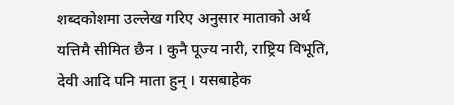शब्दकोशमा उल्लेख गरिए अनुसार माताको अर्थ यत्तिमै सीमित छैन । कुनै पूज्य नारी, राष्ट्रिय विभूति, देवी आदि पनि माता हुन् । यसबाहेक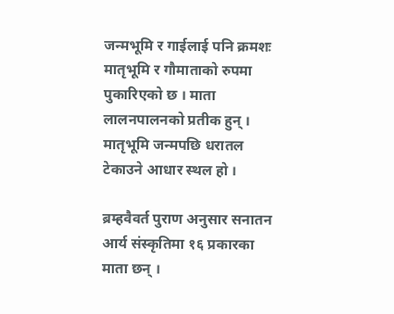जन्मभूमि र गाईलाई पनि क्रमशः मातृभूमि र गौमाताको रुपमा पुकारिएको छ । माता लालनपालनको प्रतीक हुन् । मातृभूमि जन्मपछि धरातल टेकाउने आधार स्थल हो ।

ब्रम्हवैवर्त पुराण अनुसार सनातन आर्य संस्कृतिमा १६ प्रकारका माता छन् ।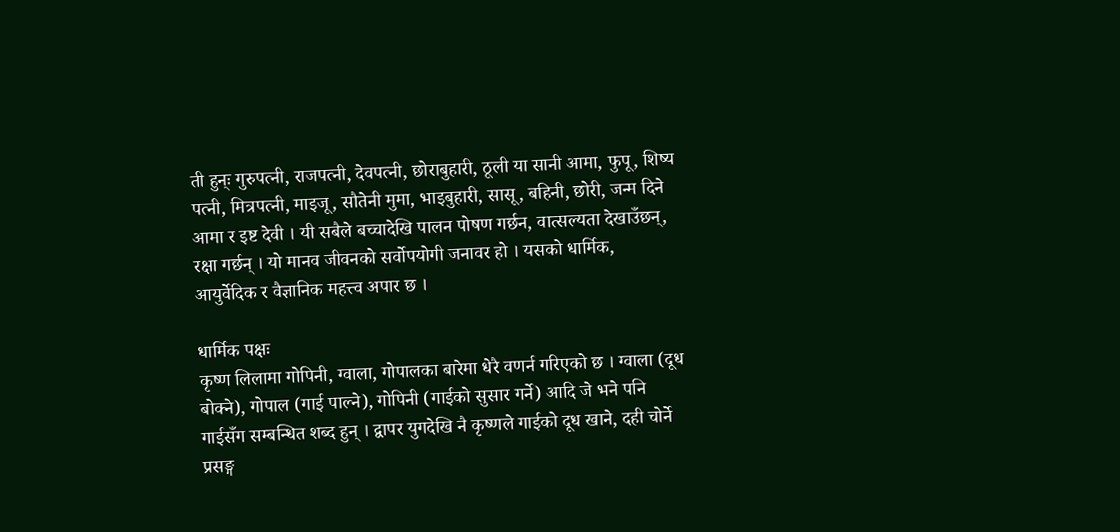ती हुन्ः गुरुपत्नी, राजपत्नी, देवपत्नी, छोराबुहारी, ठूली या सानी आमा, फुपू, शिष्य पत्नी, मित्रपत्नी, माइजू, सौतेनी मुमा, भाइबुहारी, सासू, बहिनी, छोरी, जन्म दिने आमा र इष्ट देवी । यी सबैले बच्चादेखि पालन पोषण गर्छन, वात्सल्यता देखाउँछन्, रक्षा गर्छन् । यो मानव जीवनको सर्वोपयोगी जनावर हो । यसको धार्मिक, आयुर्वेदिक र वैज्ञानिक महत्त्व अपार छ ।

धार्मिक पक्षः
कृष्ण लिलामा गोपिनी, ग्वाला, गोपालका बारेमा धेरै वणर्न गरिएको छ । ग्वाला (दूध बोक्ने), गोपाल (गाई पाल्ने), गोपिनी (गाईको सुसार गर्ने) आदि जे भने पनि गाईसँग सम्बन्धित शब्द हुन् । द्वापर युगदेखि नै कृष्णले गाईको दूध खाने, दही चोर्ने प्रसङ्ग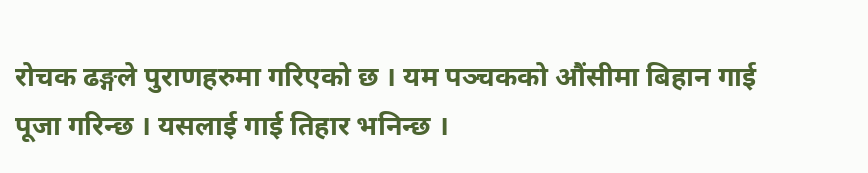रोचक ढङ्गले पुराणहरुमा गरिएको छ । यम पञ्चकको औंसीमा बिहान गाई पूजा गरिन्छ । यसलाई गाई तिहार भनिन्छ ।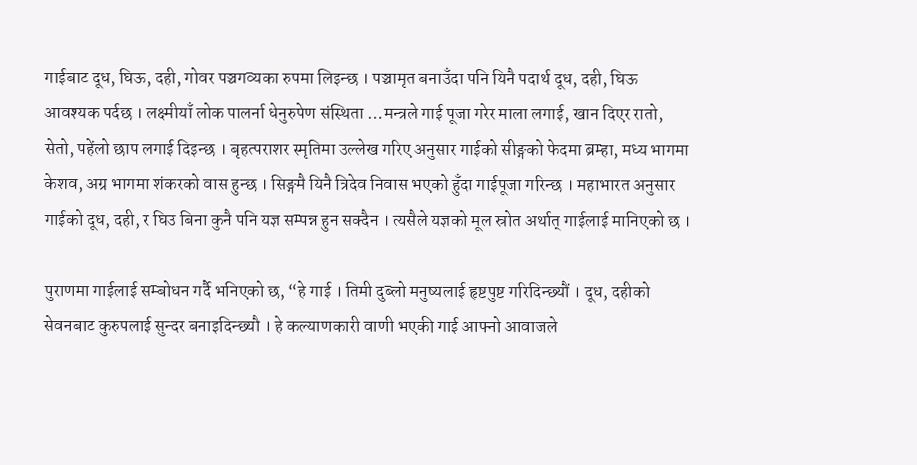गाईबाट दूध, घिऊ, दही, गोवर पञ्चगव्यका रुपमा लिइन्छ । पञ्चामृत बनाउँदा पनि यिनै पदार्थ दूध, दही, घिऊ आवश्यक पर्दछ । लक्ष्मीयाँ लोक पालर्ना धेनुरुपेण संस्थिता …मन्त्रले गाई पूजा गरेर माला लगाई, खान दिएर रातो, सेतो, पहेंलो छाप लगाई दिइन्छ । बृहत्पराशर स्मृतिमा उल्लेख गरिए अनुसार गाईको सीङ्गको फेदमा ब्रम्हा, मध्य भागमा केशव, अग्र भागमा शंकरको वास हुन्छ । सिङ्गमै यिनै त्रिदेव निवास भएको हुँदा गाईपूजा गरिन्छ । महाभारत अनुसार गाईको दूध, दही, र घिउ बिना कुनै पनि यज्ञ सम्पन्न हुन सक्दैन । त्यसैले यज्ञको मूल स्रोत अर्थात् गाईलाई मानिएको छ ।

पुराणमा गाईलाई सम्बोधन गर्दै भनिएको छ, “हे गाई । तिमी दुब्लो मनुष्यलाई हृष्टपुष्ट गरिदिन्छ्यौं । दूध, दहीको सेवनबाट कुरुपलाई सुन्दर बनाइदिन्छ्यौ । हे कल्याणकारी वाणी भएकी गाई आफ्नो आवाजले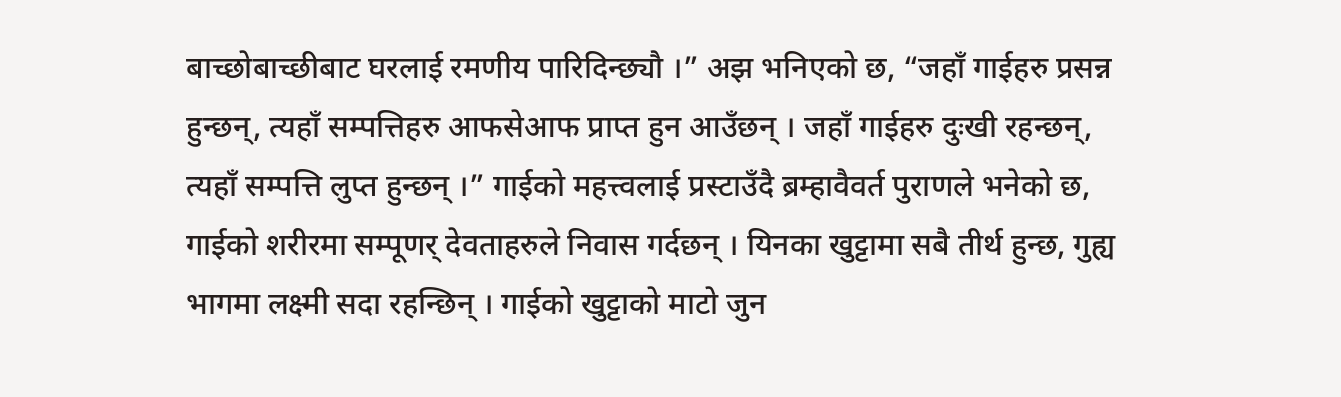बाच्छोबाच्छीबाट घरलाई रमणीय पारिदिन्छ्यौ ।” अझ भनिएको छ, “जहाँ गाईहरु प्रसन्न हुन्छन्, त्यहाँ सम्पत्तिहरु आफसेआफ प्राप्त हुन आउँछन् । जहाँ गाईहरु दुःखी रहन्छन्, त्यहाँ सम्पत्ति लुप्त हुन्छन् ।” गाईको महत्त्वलाई प्रस्टाउँदै ब्रम्हावैवर्त पुराणले भनेको छ, गाईको शरीरमा सम्पूणर् देवताहरुले निवास गर्दछन् । यिनका खुट्टामा सबै तीर्थ हुन्छ, गुह्य भागमा लक्ष्मी सदा रहन्छिन् । गाईको खुट्टाको माटो जुन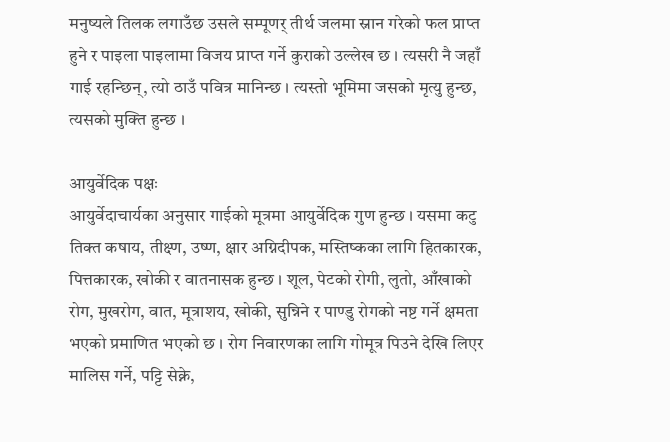मनुष्यले तिलक लगाउँछ उसले सम्पूणर् तीर्थ जलमा स्नान गरेको फल प्राप्त हुने र पाइला पाइलामा विजय प्राप्त गर्ने कुराको उल्लेख छ । त्यसरी नै जहाँ गाई रहन्छिन्, त्यो ठाउँ पवित्र मानिन्छ । त्यस्तो भूमिमा जसको मृत्यु हुन्छ, त्यसको मुक्ति हुन्छ ।

आयुर्वेदिक पक्षः
आयुर्वेदाचार्यका अनुसार गाईको मूत्रमा आयुर्वेदिक गुण हुन्छ । यसमा कटु तिक्त कषाय, तीक्ष्ण, उष्ण, क्षार अग्निदीपक, मस्तिष्कका लागि हितकारक, पित्तकारक, खोकी र वातनासक हुन्छ । शूल, पेटको रोगी, लुतो, आँखाको रोग, मुखरोग, वात, मूत्राशय, खोकी, सुन्निने र पाण्डु रोगको नष्ट गर्ने क्षमता भएको प्रमाणित भएको छ । रोग निवारणका लागि गोमूत्र पिउने देखि लिएर मालिस गर्ने, पट्टि सेक्ने,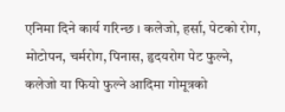एनिमा दिने कार्य गरिन्छ । कलेजो, हर्सा, पेटको रोग, मोटोपन, चर्मरोग, पिनास, हृदयरोग पेट फुल्ने, कलेजो या फियो फुल्ने आदिमा गोमूत्रको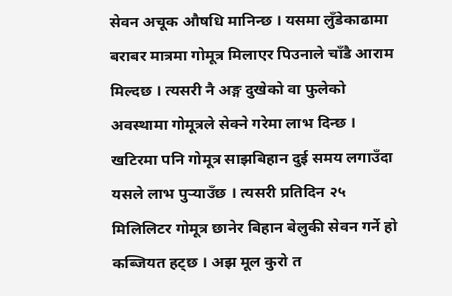सेवन अचूक औषधि मानिन्छ । यसमा लुँडेकाढामा बराबर मात्रमा गोमूत्र मिलाएर पिउनाले चाँडै आराम मिल्दछ । त्यसरी नै अङ्ग दुखेको वा फुलेको अवस्थामा गोमूत्रले सेक्ने गरेमा लाभ दिन्छ । खटिरमा पनि गोमूत्र साझबिहान दुई समय लगाउँदा यसले लाभ पुर्‍याउँछ । त्यसरी प्रतिदिन २५ मिलिलिटर गोमूत्र छानेर बिहान बेलुकी सेवन गर्ने हो कब्जियत हट्छ । अझ मूल कुरो त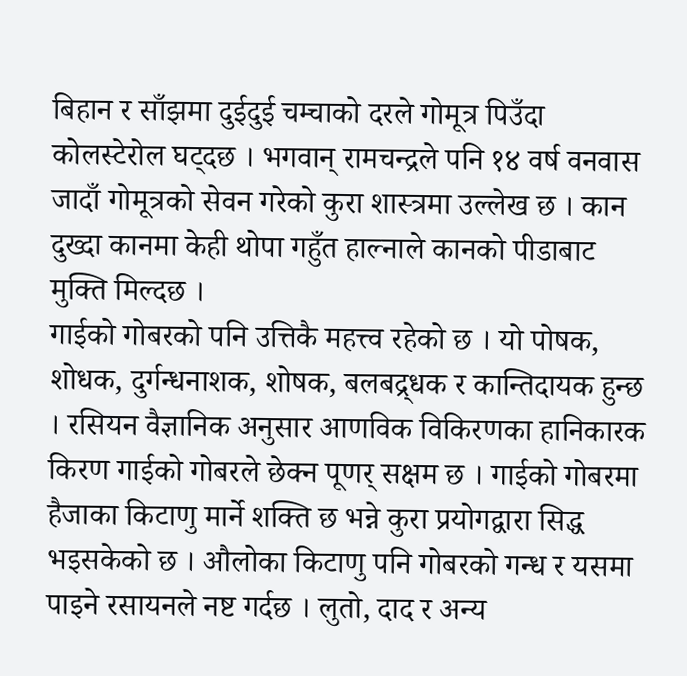बिहान र साँझमा दुईदुई चम्चाको दरले गोमूत्र पिउँदा कोलस्टेरोल घट्दछ । भगवान् रामचन्द्रले पनि १४ वर्ष वनवास जादाँ गोमूत्रको सेवन गरेको कुरा शास्त्रमा उल्लेख छ । कान दुख्दा कानमा केही थोपा गहुँत हाल्नाले कानको पीडाबाट मुक्ति मिल्दछ ।
गाईको गोबरको पनि उत्तिकै महत्त्व रहेको छ । यो पोषक, शोधक, दुर्गन्धनाशक, शोषक, बलबद्र्धक र कान्तिदायक हुन्छ । रसियन वैज्ञानिक अनुसार आणविक विकिरणका हानिकारक किरण गाईको गोबरले छेक्न पूणर् सक्षम छ । गाईको गोबरमा हैजाका किटाणु मार्ने शक्ति छ भन्ने कुरा प्रयोगद्वारा सिद्ध भइसकेको छ । औलोका किटाणु पनि गोबरको गन्ध र यसमा पाइने रसायनले नष्ट गर्दछ । लुतो, दाद र अन्य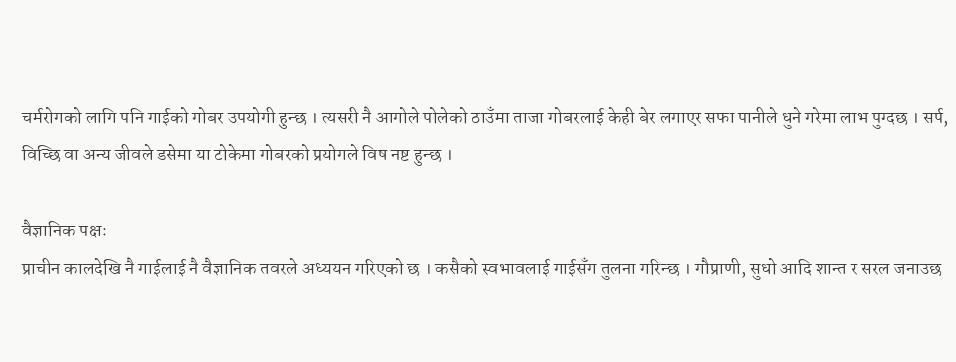चर्मरोगको लागि पनि गाईको गोबर उपयोगी हुन्छ । त्यसरी नै आगोले पोलेको ठाउँमा ताजा गोबरलाई केही बेर लगाएर सफा पानीले धुने गरेमा लाभ पुग्दछ । सर्प, विच्छि वा अन्य जीवले डसेमा या टोकेमा गोबरको प्रयोगले विष नष्ट हुन्छ ।

वैज्ञानिक पक्षः
प्राचीन कालदेखि नै गाईलाई नै वैज्ञानिक तवरले अध्ययन गरिएको छ । कसैको स्वभावलाई गाईसँग तुलना गरिन्छ । गौप्राणी, सुधो आदि शान्त र सरल जनाउछ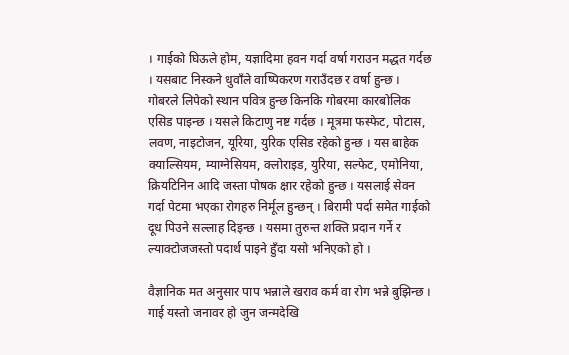। गाईको घिऊले होम, यज्ञादिमा हवन गर्दा वर्षा गराउन मद्धत गर्दछ । यसबाट निस्कने धुवाँले वाष्पिकरण गराउँदछ र वर्षा हुन्छ । गोबरले लिपेको स्थान पवित्र हुन्छ किनकि गोबरमा कारबोलिक एसिड पाइन्छ । यसले किटाणु नष्ट गर्दछ । मूत्रमा फस्फेट, पोटास, लवण, नाइटोजन, यूरिया, युरिक एसिड रहेको हुन्छ । यस बाहेक क्याल्सियम, म्याग्नेसियम, क्लोराइड, युरिया, सल्फेट, एमोनिया, क्रियटिनिन आदि जस्ता पोषक क्षार रहेको हुन्छ । यसलाई सेवन गर्दा पेटमा भएका रोगहरु निर्मूल हुन्छन् । बिरामी पर्दा समेत गाईको दूध पिउने सल्लाह दिइन्छ । यसमा तुरुन्त शक्ति प्रदान गर्ने र ल्याक्टोजजस्तो पदार्थ पाइने हुँदा यसो भनिएको हो ।

वैज्ञानिक मत अनुसार पाप भन्नाले खराव कर्म वा रोग भन्ने बुझिन्छ । गाई यस्तो जनावर हो जुन जन्मदेखि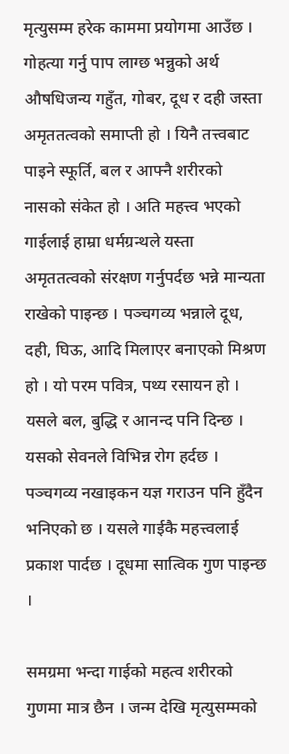मृत्युसम्म हरेक काममा प्रयोगमा आउँछ । गोहत्या गर्नु पाप लाग्छ भन्नुको अर्थ औषधिजन्य गहुँत, गोबर, दूध र दही जस्ता अमृततत्वको समाप्ती हो । यिनै तत्त्वबाट पाइने स्फूर्ति, बल र आफ्नै शरीरको नासको संकेत हो । अति महत्त्व भएको गाईलाई हाम्रा धर्मग्रन्थले यस्ता अमृततत्वको संरक्षण गर्नुपर्दछ भन्ने मान्यता राखेको पाइन्छ । पञ्चगव्य भन्नाले दूध, दही, घिऊ, आदि मिलाएर बनाएको मिश्रण हो । यो परम पवित्र, पथ्य रसायन हो । यसले बल, बुद्धि र आनन्द पनि दिन्छ । यसको सेवनले विभिन्न रोग हर्दछ । पञ्चगव्य नखाइकन यज्ञ गराउन पनि हुँदैन भनिएको छ । यसले गाईकै महत्त्वलाई प्रकाश पार्दछ । दूधमा सात्विक गुण पाइन्छ ।

समग्रमा भन्दा गाईको महत्व शरीरको गुणमा मात्र छैन । जन्म देखि मृत्युसम्मको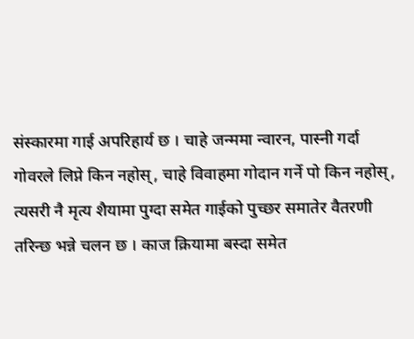संस्कारमा गाई अपरिहार्य छ । चाहे जन्ममा न्वारन, पास्नी गर्दा गोवरले लिप्ने किन नहोस्, चाहे विवाहमा गोदान गर्ने पो किन नहोस्, त्यसरी नै मृत्य शैयामा पुग्दा समेत गाईको पुच्छर समातेर वैतरणी तरिन्छ भन्ने चलन छ । काज क्रियामा बस्दा समेत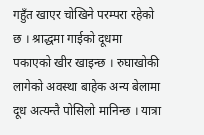गहुँत खाएर चोखिने परम्परा रहेको छ । श्राद्धमा गाईको दूधमा पकाएको खीर खाइन्छ । रुघाखोकी लागेको अवस्था बाहेक अन्य बेलामा दूध अत्यन्तै पोसिलो मानिन्छ । यात्रा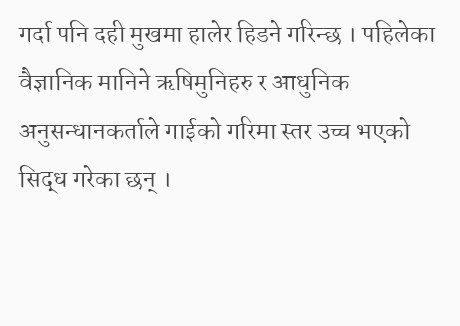गर्दा पनि दही मुखमा हालेर हिडने गरिन्छ । पहिलेका वैज्ञानिक मानिने ऋषिमुनिहरु र आधुनिक अनुसन्धानकर्ताले गाईको गरिमा स्तर उच्च भएको सिद्ध गरेका छन् ।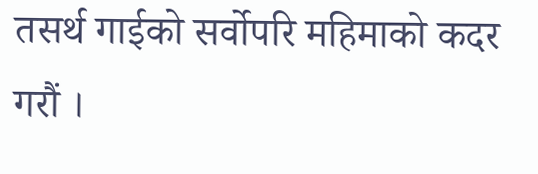तसर्थ गाईको सर्वोपरि महिमाको कदर गरौं ।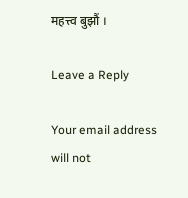महत्त्व बुझौं ।

Leave a Reply

Your email address will not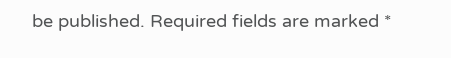be published. Required fields are marked *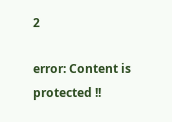2

error: Content is protected !!